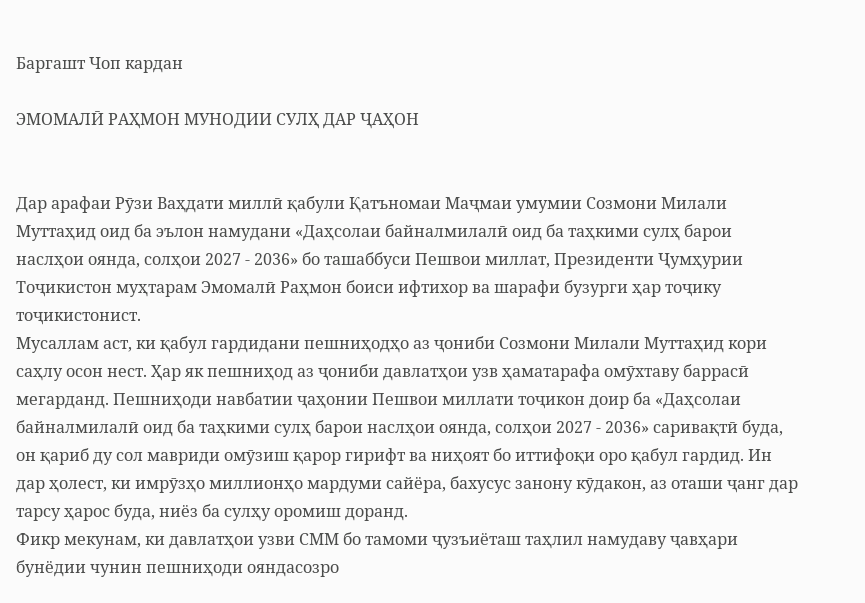Баргашт Чоп кардан

ЭМОМАЛӢ РАҲМОН МУНОДИИ СУЛҲ ДАР ҶАҲОН


Дар арафаи Рӯзи Ваҳдати миллӣ қабули Қатъномаи Маҷмаи умумии Созмони Милали Муттаҳид оид ба эълон намудани «Даҳсолаи байналмилалӣ оид ба таҳкими сулҳ барои наслҳои оянда, солҳои 2027 - 2036» бо ташаббуси Пешвои миллат, Президенти Ҷумҳурии Тоҷикистон муҳтарам Эмомалӣ Раҳмон боиси ифтихор ва шарафи бузурги ҳар тоҷику тоҷикистонист.
Мусаллам аст, ки қабул гардидани пешниҳодҳо аз ҷониби Созмони Милали Муттаҳид кори саҳлу осон нест. Ҳар як пешниҳод аз ҷониби давлатҳои узв ҳаматарафа омӯхтаву баррасӣ мегарданд. Пешниҳоди навбатии ҷаҳонии Пешвои миллати тоҷикон доир ба «Даҳсолаи байналмилалӣ оид ба таҳкими сулҳ барои наслҳои оянда, солҳои 2027 - 2036» саривақтӣ буда, он қариб ду сол мавриди омӯзиш қарор гирифт ва ниҳоят бо иттифоқи оро қабул гардид. Ин дар ҳолест, ки имрӯзҳо миллионҳо мардуми сайёра, бахусус занону кӯдакон, аз оташи ҷанг дар тарсу ҳарос буда, ниёз ба сулҳу оромиш доранд.
Фикр мекунам, ки давлатҳои узви СММ бо тамоми ҷузъиёташ таҳлил намудаву ҷавҳари бунёдии чунин пешниҳоди ояндасозро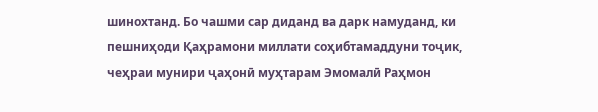шинохтанд. Бо чашми сар диданд ва дарк намуданд, ки пешниҳоди Қаҳрамони миллати соҳибтамаддуни тоҷик, чеҳраи мунири ҷаҳонӣ муҳтарам Эмомалӣ Раҳмон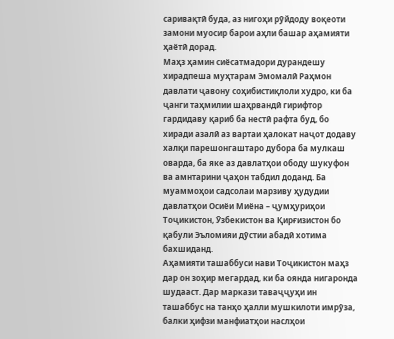саривақтӣ буда, аз нигоҳи рӯйдоду воқеоти замони муосир барои аҳли башар аҳамияти ҳаётӣ дорад.
Маҳз ҳамин сиёсатмадори дурандешу хирадпеша муҳтарам Эмомалӣ Раҳмон давлати ҷавону соҳибистиқлоли худро, ки ба ҷанги таҳмилии шаҳрвандӣ гирифтор гардидаву қариб ба нестӣ рафта буд, бо хиради азалӣ аз вартаи ҳалокат наҷот додаву халқи парешонгаштаро дубора ба мулкаш оварда, ба яке аз давлатҳои ободу шукуфон ва амнтарини ҷаҳон табдил доданд. Ба муаммоҳои садсолаи марзиву ҳудудии давлатҳои Осиёи Миёна – ҷумҳуриҳои Тоҷикистон, Ӯзбекистон ва Қирғизистон бо қабули Эъломияи дӯстии абадӣ хотима бахшиданд.
Аҳамияти ташаббуси нави Тоҷикистон маҳз дар он зоҳир мегардад, ки ба оянда нигаронда шудааст. Дар маркази таваҷҷуҳи ин ташаббус на танҳо ҳалли мушкилоти имрӯза, балки ҳифзи манфиатҳои наслҳои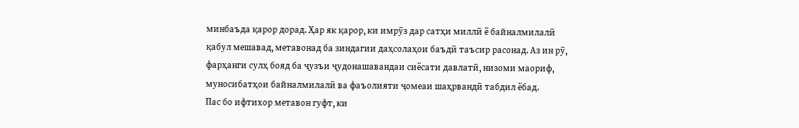минбаъда қарор дорад. Ҳар як қарор, ки имрӯз дар сатҳи миллӣ ё байналмилалӣ қабул мешавад, метавонад ба зиндагии даҳсолаҳои баъдӣ таъсир расонад. Аз ин рӯ, фарҳанги сулҳ бояд ба ҷузъи ҷудонашавандаи сиёсати давлатӣ, низоми маориф, муносибатҳои байналмилалӣ ва фаъолияти ҷомеаи шаҳрвандӣ табдил ёбад.
Пас бо ифтихор метавон гуфт, ки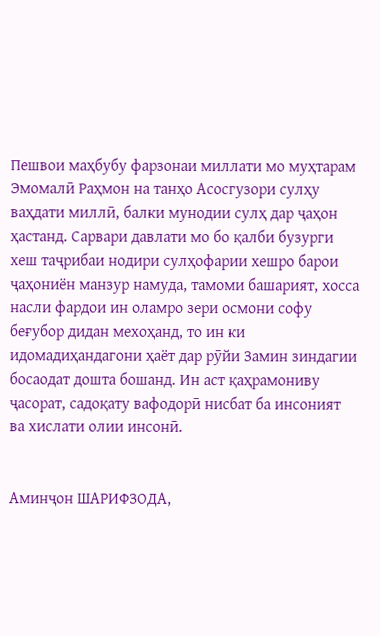Пешвои маҳбубу фарзонаи миллати мо муҳтарам Эмомалӣ Раҳмон на танҳо Асосгузори сулҳу ваҳдати миллӣ, балки мунодии сулҳ дар ҷаҳон ҳастанд. Сарвари давлати мо бо қалби бузурги хеш таҷрибаи нодири сулҳофарии хешро барои ҷаҳониён манзур намуда, тамоми башарият, хосса насли фардои ин оламро зери осмони софу беғубор дидан мехоҳанд, то ин ки идомадиҳандагони ҳаёт дар рӯйи Замин зиндагии босаодат дошта бошанд. Ин аст қаҳрамониву ҷасорат, садоқату вафодорӣ нисбат ба инсоният ва хислати олии инсонӣ.


Аминҷон ШАРИФЗОДА,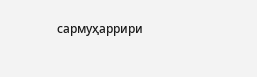сармуҳаррири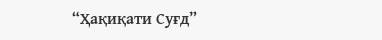“Ҳақиқати Суғд”